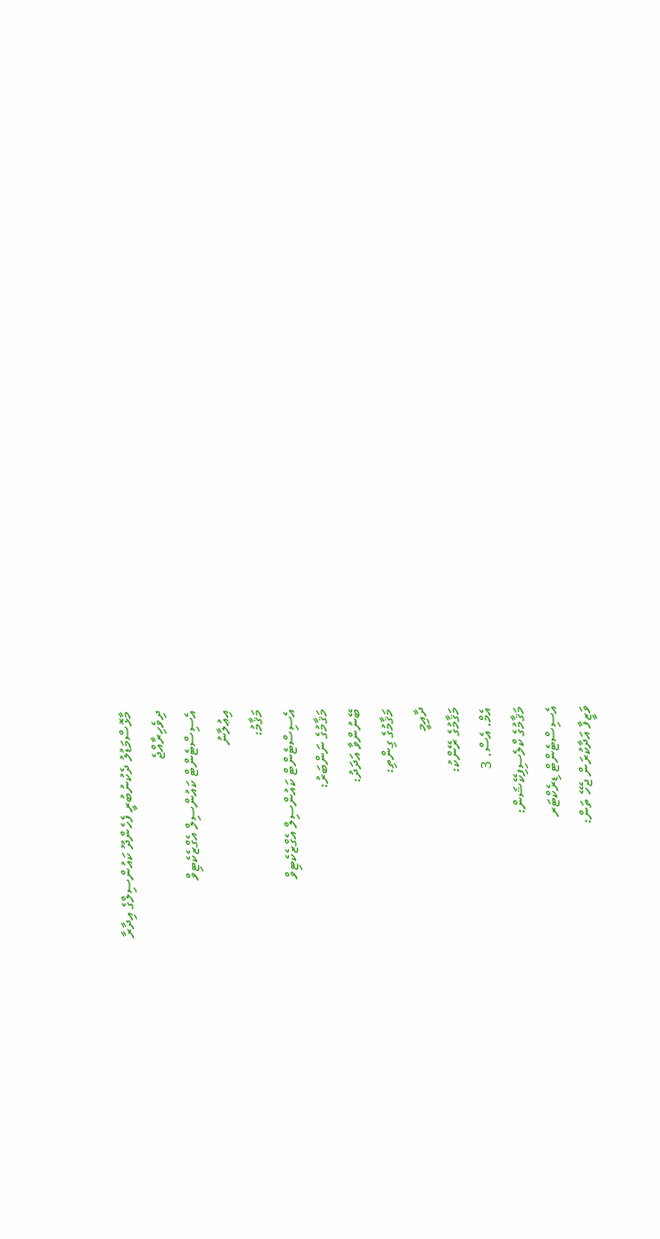މާޅޮސްމަޑުލު ދެކުނުބުރީ ފެހެންދޫ ކައުންސިލްގެ އިދާރާ
ދިވެހިރާއްޖެ
އެސިސްޓެންޓް ކައުންސިލް އެގްޒެކެޓިވް
އިޢުލާނު
މަޤާމު:
އެސިސްޓެންޓް ކައުންސިލް އެގްޒެކެޓިވް
މަޤާމުގެ ނަންބަރު:
ބޭނުންވާ އަދަދު:
މަޤާމުގެ ގިންތި:
ދާއިމީ
މަޤާމުގެ ރޭންކު:
އެމް. އެސް. 3
މަޤާމުގެ ކްލެސިފިކޭޝަން:
އެސިސްޓެންޓް ޑިރެކްޓަރ
ވަޒީފާ އަދާކުރަން ޖެހޭ ތަން: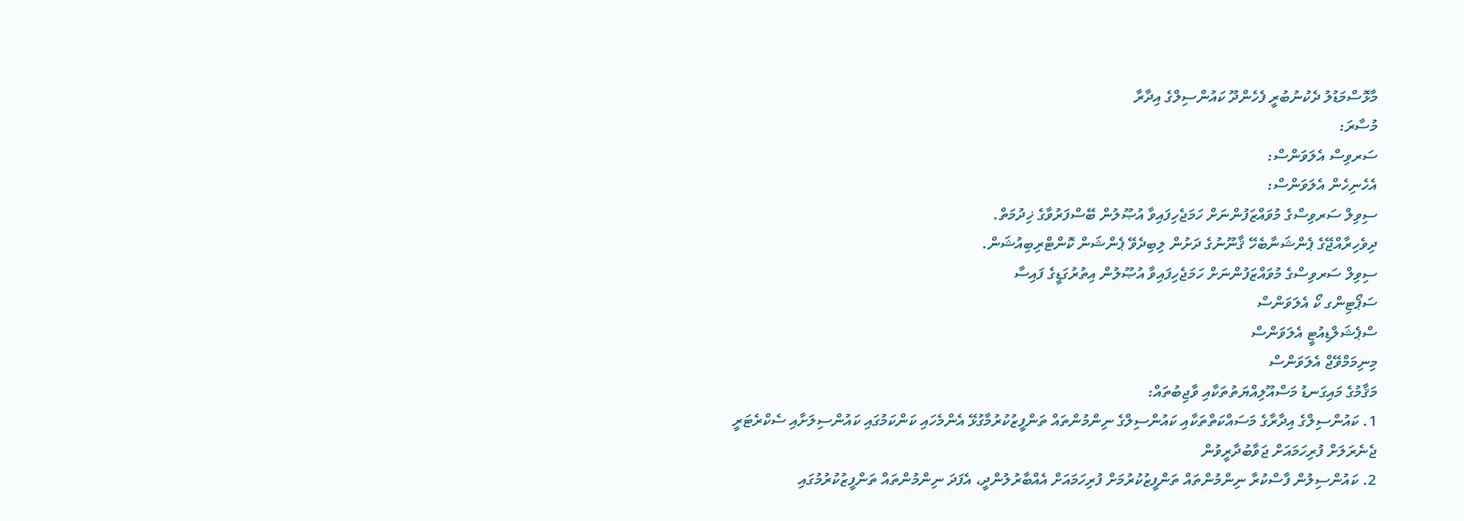މާޅޮސްމަޑުލު ދެކުނުބުރީ ފެހެންދޫ ކައުންސިލްގެ އިދާރާ
މުސާރަ:
ސަރވިސް އެލަވަންސް:
އެހެނިހެން އެލަވަންސް:
ސިވިލް ސަރވިސްގެ މުވައްޒަފުންނަށް ހަމަޖެހިފައިވާ އުޞޫލުން ބޭސްފަރުވާގެ ޚިދުމަތް.
ދިވެހިރާއްޖޭގެ ޕެންޝަނާބެހޭ ޤާނޫނުގެ ދަށުން ލިބިދެވޭ ޕެންޝަން ކޮންޓްރިބިއުޝަން.
ސިވިލް ސަރވިސްގެ މުވައްޒަފުންނަށް ހަމަޖެހިފައިވާ އުޞޫލުން އިތުރުގަޑީގެ ފައިސާ
ސަޕޯޓިންގ ކޯ އެލަވަންސް
ސްޕެޝަލްޑިއުޓީ އެލަވަންސް
މިނިމަމްވޭޖް އެލަވަންސް
މަޤާމުގެ މައިގަނޑު މަސްއޫލިއްޔަތުތަކާއި ވާޖިބުތައް:
1. ކައުންސިލްގެ އިދާރާގެ މަސައްކަތްތަކާއި ކައުންސިލްގެ ނިންމުންތައް ތަންފީޒުކުރުމާގުޅޭ އެންމެހައި ކަންކަމުގައި ކައުންސިލަށާއި ސެކްރެޓަރީ ޖެނެރަލަށް ފުރިހަމައަށް ޖަވާބުދާރީވުން
2. ކައުންސިލުން ފާސްކުރާ ނިންމުންތައް ތަންފީޒުކުރުމަށް ފުރިހަމައަށް އެއްބާރުލުންދީ، އެފަދަ ނިންމުންތައް ތަންފީޒުކުރުމުގައި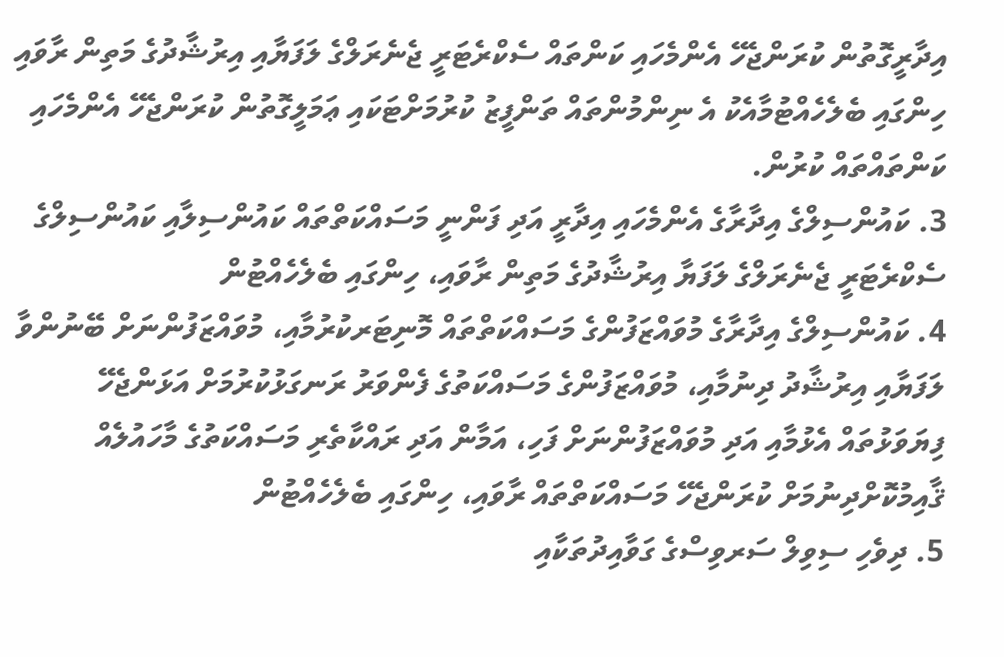އިދާރީގޮތުން ކުރަންޖެހޭ އެންމެހައި ކަންތައް ސެކްރެޓަރީ ޖެނެރަލްގެ ލަފަޔާއި އިރުޝާދުގެ މަތިން ރާވައި ހިންގައި ބެލެހެއްޓުމާއެކު އެ ނިންމުންތައް ތަންފީޒު ކުރުމަށްޓަކައި ޢަމަލީގޮތުން ކުރަންޖެހޭ އެންމެހައި ކަންތައްތައް ކުރުން.
3. ކައުންސިލްގެ އިދާރާގެ އެންމެހައި އިދާރީ އަދި ފަންނީ މަސައްކަތްތައް ކައުންސިލާއި ކައުންސިލްގެ ސެކްރެޓަރީ ޖެނެރަލްގެ ލަފަޔާ އިރުޝާދުގެ މަތިން ރާވައި، ހިންގައި ބެލެހެއްޓުން
4. ކައުންސިލްގެ އިދާރާގެ މުވައްޒަފުންގެ މަސައްކަތްތައް މޮނިޓަރކުރުމާއި، މުވައްޒަފުންނަށް ބޭނުންވާ ލަފަޔާއި އިރުޝާދު ދިނުމާއި، މުވައްޒަފުންގެ މަސައްކަތުގެ ފެންވަރު ރަނގަޅުކުރުމަށް އަޅަންޖެހޭ ފިޔަވަޅުތައް އެޅުމާއި އަދި މުވައްޒަފުންނަށް ފަހި، އަމާން އަދި ރައްކާތެރި މަސައްކަތުގެ މާހައުލެއް ޤާއިމުކޮށްދިނުމަށް ކުރަންޖެހޭ މަސައްކަތްތައް ރާވައި، ހިންގައި ބެލެހެއްޓުން
5. ދިވެހި ސިވިލް ސަރވިސްގެ ގަވާއިދުތަކާއި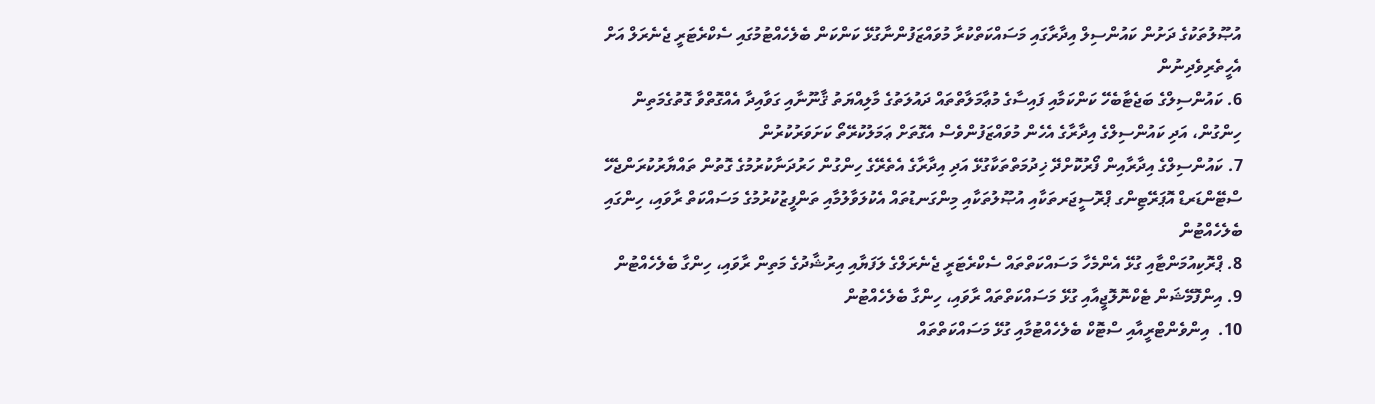އުޞޫލުތަކުގެ ދަށުން ކައުންސިލް އިދާރާގައި މަސައްކަތްކުރާ މުވައްޒަފުންނާގުޅޭ ކަންކަން ބެލެހެއްޓުމުގައި ސެކްރެޓަރީ ޖެނެރަލް އަށް އެހީތެރިވެދިނުން
6. ކައުންސިލްގެ ބަޖެޓާބެހޭ ކަންކަމާއި ފައިސާގެ މުޢާމަލާތްތައް ދައުލަތުގެ މާލިއްޔަތު ޤާނޫނާއި ގަވާއިދާ އެއްގޮތްވާ ގޮތުގެމަތިން ހިންގުން، އަދި ކައުންސިލްގެ އިދާރާގެ އެހެން މުވައްޒަފުންވެސް އެގޮތަށް ޢަމަލުކުރޭތޯ ކަށަވަރުކުރުން
7. ކައުންސިލްގެ އިދާރާއިން ފޯރުކޮށްދޭ ޚިދުމަތްތަކާގުޅޭ އަދި އިދާރާގެ އެތެރޭގެ ހިންގުން ހަރުދަނާކުރުމުގެ ގޮތުން ތައްޔާރުކުރަންޖެހޭ ސްޓޭންޑަރޑް އޮޕަރޭޓިންގ ޕްރޮސީޖަރތަކާއި އުޞޫލުތަކާއި މިންގަނޑުތައް އެކުލަވާލުމާއި ތަންފީޒުކުރުމުގެ މަސައްކަތް ރާވައި، ހިންގައި ބެލެހެއްޓުން
8. ޕްރޮކިއުމަންޓާއި ގުޅޭ އެންމެހާ މަސައްކަތްތައް ސެކްރެޓަރީ ޖެނެރަލްގެ ލަފަޔާއި އިރުޝާދުގެ މަތިން ރާވައި، ހިންގާ ބެލެހެއްޓުން
9. އިންފޮމޭޝަން ޓެކްނޮލޮޖީއާއި ގުޅޭ މަސައްކަތްތައް ރާވައި، ހިންގާ ބެލެހެއްޓުން
10.  އިންވެންޓްރީއާއި ސްޓޮކް ބެލެހެއްޓުމާއި ގުޅޭ މަސައްކަތްތައް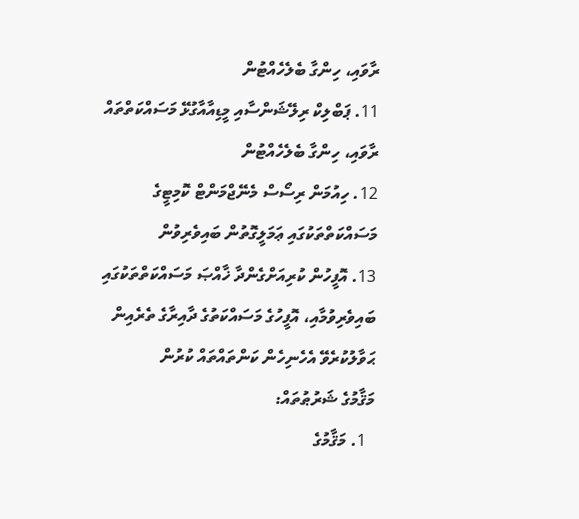ރާވައި، ހިންގާ ބެލެހެއްޓުން
11. ޕަބްލިކް ރިލޭޝަންސާއި މީޑިއާއާގުޅޭ މަސައްކަތްތައް ރާވައި، ހިންގާ ބެލެހެއްޓުން
12. ހިއުމަން ރިސޯސް މެނޭޖްމަންޓް ކޮމިޓީގެ މަސައްކަތްތަކުގައި ޢަމަލީގޮތުން ބައިވެރިވުން
13. އޮފީހުން ކުރިއަށްގެންދާ ޚާއްޞަ މަސައްކަތްތަކުގައި ބައިވެރިވުމާއި، އޮފީހުގެ މަސައްކަތުގެ ދާއިރާގެ ތެރެއިން ޙަވާލުކުރެވޭ އެހެނިހެން ކަންތައްތައް ކުރުން
މަޤާމުގެ ޝަރުޠުތައް:
  1. މަޤާމުގެ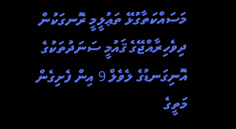މަސައްކަތާގުޅޭ ތަޢުލީމީ ރޮނގަކުން ދިވެހިރާއްޖޭގެ ޤައުމީ ސަނަދުތަކުގެ އޮނިގަނޑުގެ ލެވެލް 9 އިން ފެށިގެން މަތީގެ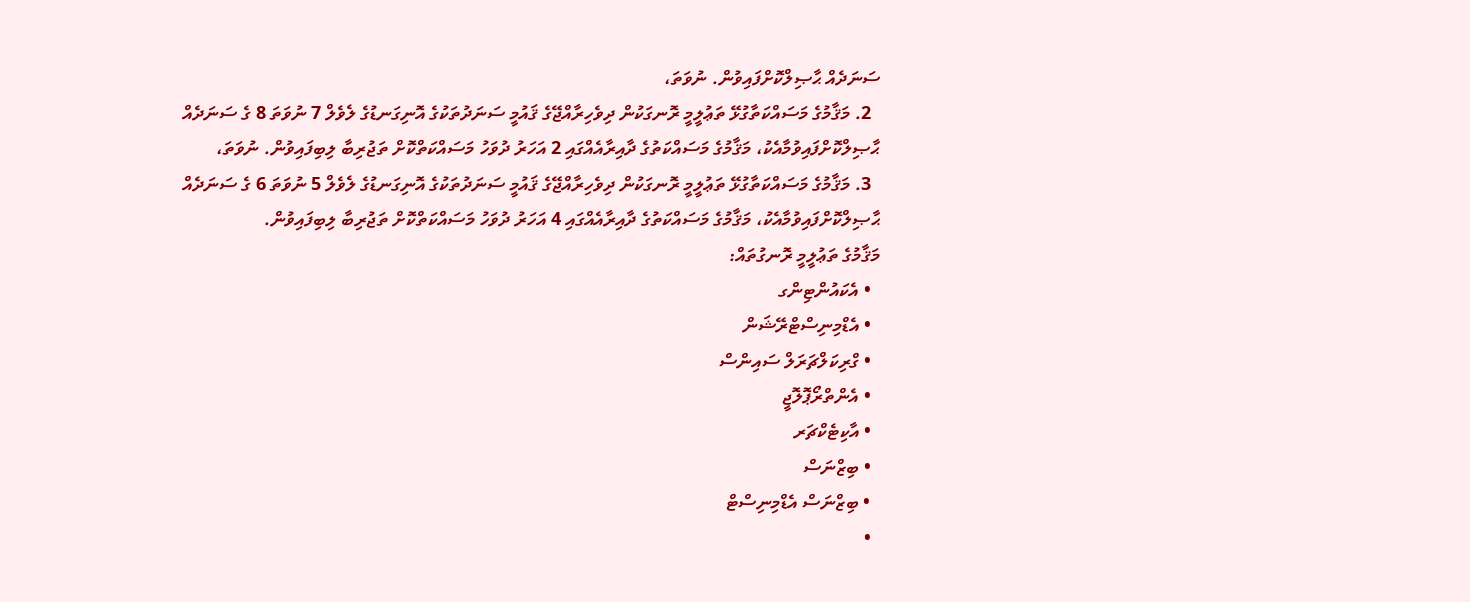ސަނަދެއް ޙާޞިލްކޮށްފައިވުން. ނުވަތަ،
  2. މަޤާމުގެ މަސައްކަތާގުޅޭ ތަޢުލީމީ ރޮނގަކުން ދިވެހިރާއްޖޭގެ ޤައުމީ ސަނަދުތަކުގެ އޮނިގަނޑުގެ ލެވެލް 7 ނުވަތަ 8 ގެ ސަނަދެއް ޙާޞިލްކޮށްފައިވުމާއެކު، މަޤާމުގެ މަސައްކަތުގެ ދާއިރާއެއްގައި 2 އަހަރު ދުވަހު މަސައްކަތްކޮށް ތަޖުރިބާ ލިބިފައިވުން. ނުވަތަ،
  3. މަޤާމުގެ މަސައްކަތާގުޅޭ ތަޢުލީމީ ރޮނގަކުން ދިވެހިރާއްޖޭގެ ޤައުމީ ސަނަދުތަކުގެ އޮނިގަނޑުގެ ލެވެލް 5 ނުވަތަ 6 ގެ ސަނަދެއް ޙާޞިލްކޮށްފައިވުމާއެކު، މަޤާމުގެ މަސައްކަތުގެ ދާއިރާއެއްގައި 4 އަހަރު ދުވަހު މަސައްކަތްކޮށް ތަޖުރިބާ ލިބިފައިވުން.
މަޤާމުގެ ތަޢުލީމީ ރޮނގުތައް:
  • އެކައުންޓިންގ
  • އެޑްމިނިސްޓްރޭޝަން
  • ގްރިކަލްޗަރަލް ސައިންސް
  • އެންތްރޯޕޮލޮޖީ
  • އާކިޓެކްޗަރ
  • ބިޒްނަސް
  • ބިޒްނަސް އެޑްމިނިސްޓް
  •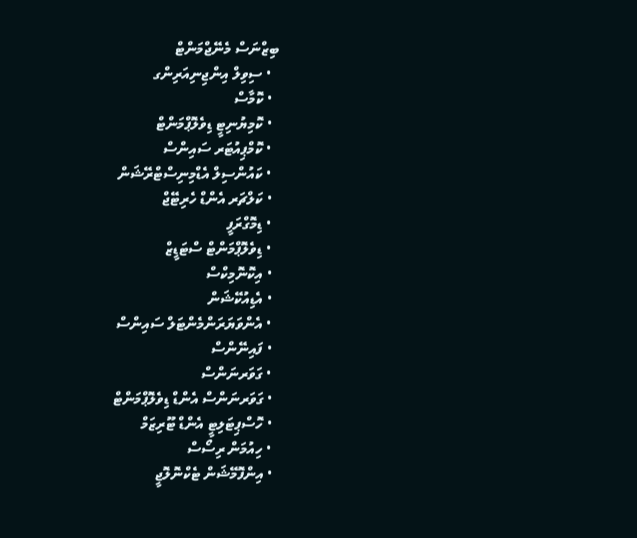ބިޒްނަސް މެނޭޖްމަންޓް
  • ސިވިލް އިންޖިނިއަރިންގ
  • ކޮމާސް
  • ކޮމިޔުނިޓީ ޑިވެލޮޕްމަންޓް
  • ކޮމްޕިއުޓަރ ސައިންސް
  • ކައުންސިލް އެޑްމިނިސްޓްރޭޝަން
  • ކަލްޗަރ އެންޑް ހެރިޓޭޖް
  • ޑިމޮގްރަފީ
  • ޑިވެލޮޕްމަންޓް ސްޓަޑީޒް
  • އިކޮނޮމިކްސް
  • އެޑިއުކޭޝަން
  • އެންވަޔަރަންމެންޓަލް ސައިންސް
  • ފައިނޭންސް
  • ގަވަރނަންސް
  • ގަވަރނަންސް އެންޑް ޑިވެލޮޕްމަންޓް
  • ހޮސްޕިޓަލިޓީ އެންޑް ޓޫރިޒަމް
  • ހިއުމަން ރިސޯސް
  • އިންފޮމޭޝަން ޓެކްނޮލޮޖީ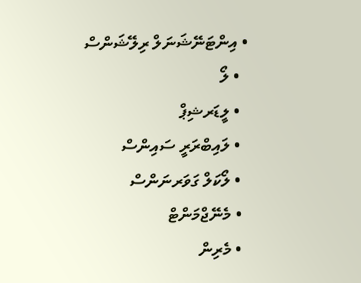• އިންޓަނޭޝަނަލް ރިލޭޝަންސް
  • ލޯ
  • ލީޑަރޝިޕް
  • ލައިބްރަރީ ސައިންސް
  • ލޯކަލް ގަވަރނަންސް
  • މެނޭޖްމަންޓް
  • މެރިން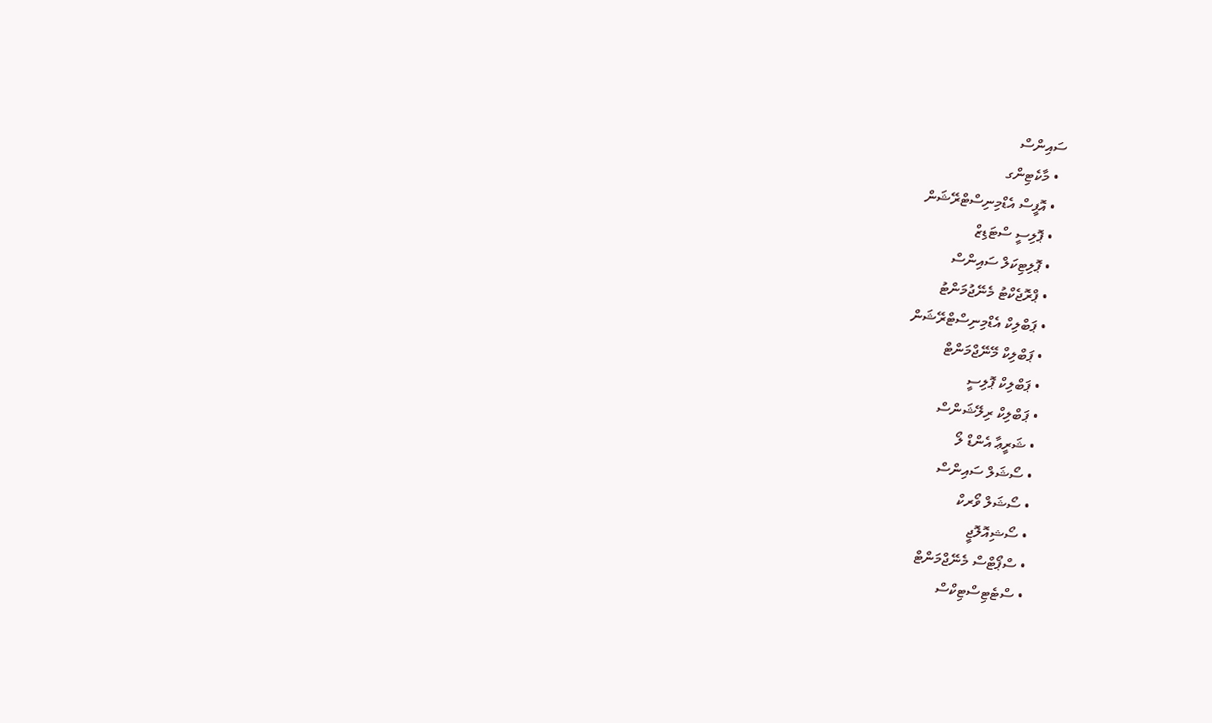ސައިންސް
  • މާކެޓިންގ
  • އޮފީސް އެޑްމިނިސްޓްރޭޝަން
  • ޕޮލިސީ ސްޓަޑިޒް
  • ޕޮލިޓިކަލް ސައިންސް
  • ޕްރޮޖެކްޓު މެނޭޖުމަންޓު
  • ޕަބްލިކް އެޑްމިނިސްޓްރޭޝަން
  • ޕަބްލިކް މޭނޭޖްމަންޓް
  • ޕަބްލިކް ޕޮލިސީ
  • ޕަބްލިކް ރިލޭޝަންސް
  • ޝަރީޢާ އެންޑް ލޯ
  • ސޯޝަލް ސައިންސް
  • ސޯޝަލް ވޯރކް
  • ސޯޝިއޮލޮޖީ
  • ސްޕޯޓްސް މެނޭޖްމަންޓް
  • ސްޓެޓިސްޓިކްސް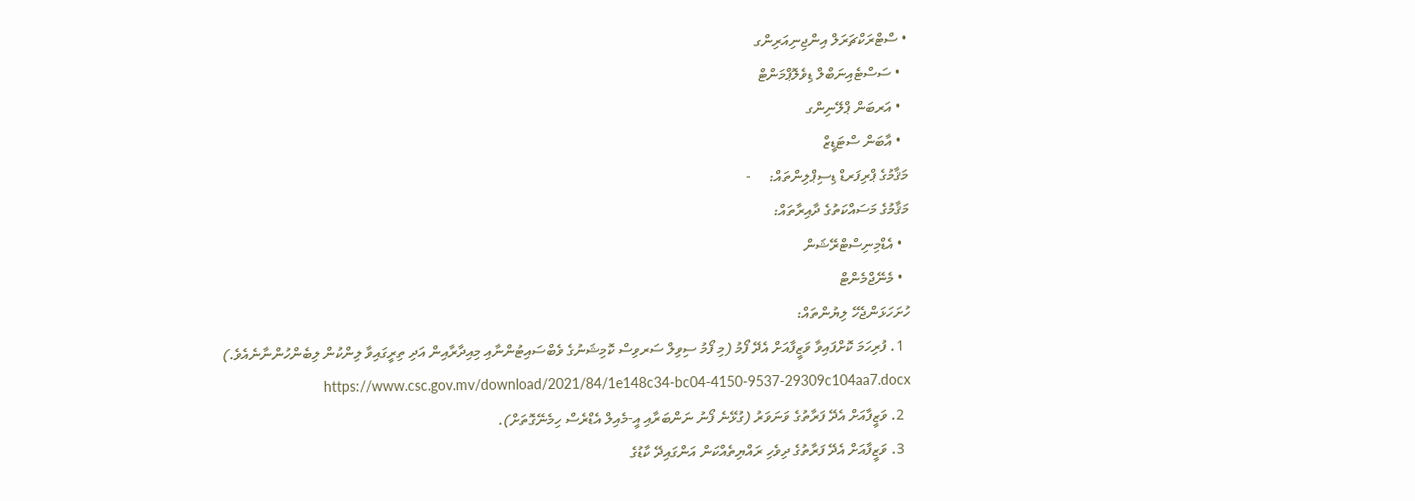• ސްޓްރަކްޗަރަލް އިންޖިނިއަރިންގ
  • ސަސްޓެއިނަބްލް ޑިވެލޮޕްމަންޓް
  • އަރބަން ޕްލޭނިންގ
  • އާބަން ސްޓަޑީޒް
މަޤާމުގެ ޕްރިފަރޑް ޑިސިޕްލިންތައް:     -
މަޤާމުގެ މަސައްކަތުގެ ދާއިރާތައް:
  • އެޑްމިނިސްޓްރޭޝަން
  • މެނޭޖްމެންޓް
ހުށަހަޅަންޖެހޭ ލިޔުންތައް:
  1. ފުރިހަމަ ކޮށްފައިވާ ވަޒީފާއަށް އެދޭ ފޯމު (މި ފޯމު ސިވިލް ސަރވިސް ކޮމިޝަނުގެ ވެބްސައިޓުންނާއި މިއިދާރާއިން އަދި ތިރީގައިވާ ލިންކުން ލިބެންހުންނާނެއެވެ.)  https://www.csc.gov.mv/download/2021/84/1e148c34-bc04-4150-9537-29309c104aa7.docx
  2. ވަޒީފާއަށް އެދޭ ފަރާތުގެ ވަނަވަރު (ގުޅޭނެ ފޯނު ނަންބަރާއި އީ-މެއިލް އެޑްރެސް ހިމެނޭގޮތަށް).
  3. ވަޒީފާއަށް އެދޭ ފަރާތުގެ ދިވެހި ރައްޔިތެއްކަން އަންގައިދޭ ކާޑުގެ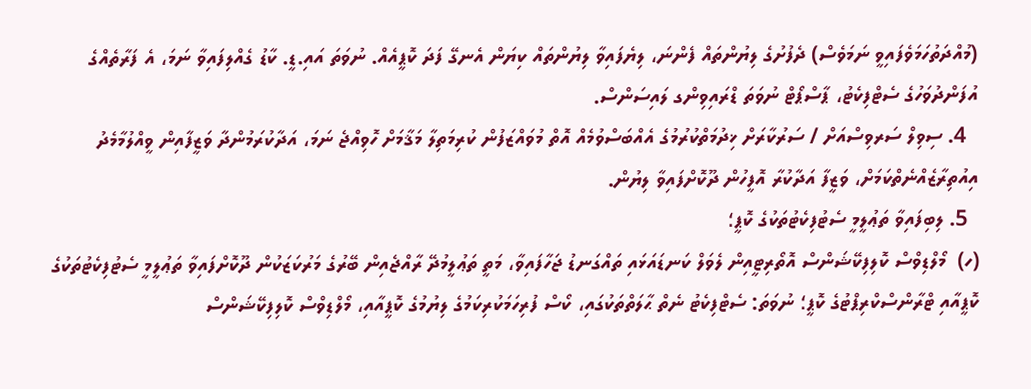(މުއްދަތުހަމަވެފައިވީ ނަމަވެސް) ދެފުށުގެ ލިޔުންތައް ފެންނަ، ލިޔެފައިވާ ލިޔުންތައް ކިޔަން އެނގޭ ފަދަ ކޮޕީއެއް. ނުވަތަ އައި.ޑީ. ކާޑު ގެއްލިފައިވާ ނަމަ، އެ ފަރާތެއްގެ އުފަންދުވަހުގެ ސެޓްފިކެޓު، ޕާސްޕޯޓް ނުވަތަ ޑްރައިވިންގ ލައިސަންސް.
  4. ސިވިލް ސަރވިސްއަށް / ސަރުކާރަށް ޚިދުމަތްކުރުމުގެ އެއްބަސްވުމެއް އޮތް މުވައްޒަފުން ކުރިމަތިލާ މަޤާމަށް ހޮވިއްޖެ ނަމަ، އަދާކުރަމުންދާ ވަޒީފާއިން ވީއްލުމާމެދު އިއުތިރާޒެއްނެތްކަމަށް، ވަޒީފާ އަދާކުރާ އޮފީހުން ދޫކޮށްފައިވާ ލިޔުން.
  5. ލިބިފައިވާ ތަޢުލީމީ ސެޓުފިކެޓުތަކުގެ ކޮޕީ؛
(ހ)  މޯލްޑިވްސް ކޮލިފިކޭޝަންސް އޮތޯރިޓީއިން ލެވަލް ކަނޑައަޅައި ތައްގަނޑު ޖަހާފައިވާ، މަތީ ތަޢުލީމުދޭ ރާއްޖެއިން ބޭރުގެ މަރުކަޒަކުން ދޫކޮށްފައިވާ ތަޢުލީމީ ސެޓުފިކެޓުތަކުގެ ކޮޕީއާއި ޓްރާންސްކްރިޕްޓުގެ ކޮޕީ؛ ނުވަތަ: ސެޓްފިކެޓު ނެތް ޙާލަތްތަކުގައި، ކޯސް ފުރިހަމަކުރިކަމުގެ ލިޔުމުގެ ކޮޕީއާއި، މޯލްޑިވްސް ކޮލިފިކޭޝަންސް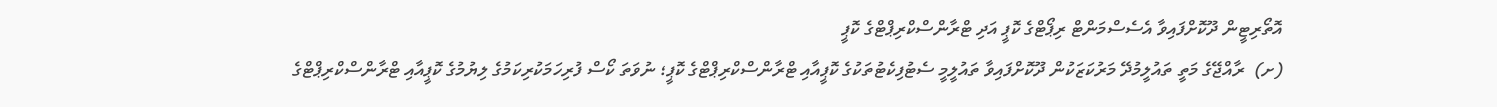އޮތޯރިޓީން ދޫކޮށްފައިވާ އެސެސްމަންޓް ރިޕޯޓްގެ ކޮޕީ އަދި ޓްރާންސްކްރިޕްޓްގެ ކޮޕީ
(ށ)  ރާއްޖޭގެ މަތީ ތައުލީމުދޭ މަރުކަޒަކުން ދޫކޮށްފައިވާ ތައުލީމީ ސެޓުފިކެޓުތަކުގެ ކޮޕީއާއި ޓްރާންސްކްރިޕްޓްގެ ކޮޕީ؛ ނުވަތަ ކޯސް ފުރިހަމަކުރިކަމުގެ ލިޔުމުގެ ކޮޕީއާއި ޓްރާންސްކްރިޕްޓްގެ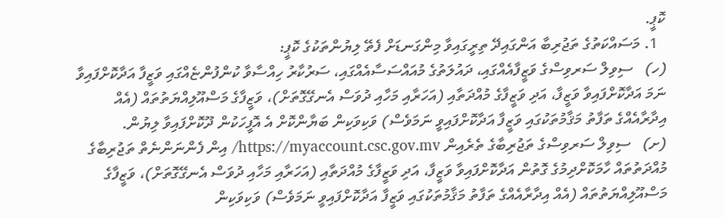ކޮޕީ.
  1. މަސައްކަތުގެ ތަޖުރިބާ އަންގައިދޭ ތިރީގައިވާ މިންގަނޑަށް ފެތޭ ލިޔުންތަކުގެ ކޮޕީ:
(ހ)   ސިވިލް ސަރވިސްގެ ވަޒީފާއެއްގައި، ދައުލަތުގެ މުއައްސަސާއެއްގައި، ސަރުކާރު ހިއްސާވާ ކުންފުންޏެއްގައި ވަޒީފާ އަދާކޮށްފައިވާ ނަމަ އަދާކޮށްފައިވާ ވަޒީފާ، އަދި ވަޒީފާގެ މުއްދަތާއި (އަހަރާއި މަހާއި ދުވަސް އެނގޭގޮތަށް)، ވަޒީފާގެ މަސްއޫލިއްޔަތުތައް (އެއް އިދާރާއެއްގެ ތަފާތު މަޤާމުތަކުގައި ވަޒީފާ އަދާކޮށްފައިވީ ނަމަވެސް) ވަކިވަކިން ބަޔާންކޮށް އެ އޮފީހަކުން ދޫކޮށްފައިވާ ލިޔުން.
(ށ)   ސިވިލް ސަރވިސްގެ ތަޖުރިބާގެ ތެރެއިން https://myaccount.csc.gov.mv/ އިން ފެންނަންނެތް ތަޖުރިބާގެ މުއްދަތުތައް ހާމަކޮށްދިމުގެ ގޮތުން އަދާކޮށްފައިވާ ވަޒީފާ، އަދި ވަޒީފާގެ މުއްދަތާއި (އަހަރާއި މަހާއި ދުވަސް އެނގޭގޮތަށް)، ވަޒީފާގެ މަސްއޫލިއްޔަތުތައް (އެއް އިދާރާއެއްގެ ތަފާތު މަޤާމުތަކުގައި ވަޒީފާ އަދާކޮށްފައިވީ ނަމަވެސް) ވަކިވަކިން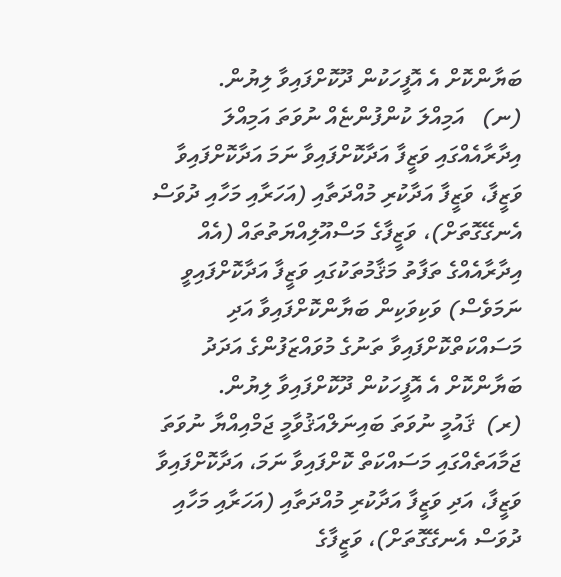ބަޔާންކޮށް އެ އޮފީހަކުން ދޫކޮށްފައިވާ ލިޔުން.
(ނ)   އަމިއްލަ ކުންފުންޏެއް ނުވަތަ އަމިއްލަ އިދާރާއެއްގައި ވަޒީފާ އަދާކޮށްފައިވާ ނަމަ އަދާކޮށްފައިވާ ވަޒީފާ، ވަޒީފާ އަދާކުރި މުއްދަތާއި (އަހަރާއި މަހާއި ދުވަސް އެނގޭގޮތަށް)، ވަޒީފާގެ މަސްއޫލިއްޔަތުތައް (އެއް އިދާރާއެއްގެ ތަފާތު މަޤާމުތަކުގައި ވަޒީފާ އަދާކޮށްފައިވީ ނަމަވެސް) ވަކިވަކިން ބަޔާންކޮށްފައިވާ އަދި މަސައްކަތްކޮށްފައިވާ ތަނުގެ މުވައްޒަފުންގެ އަދަދު ބަޔާންކޮށް އެ އޮފީހަކުން ދޫކޮށްފައިވާ ލިޔުން.
(ރ)  ޤައުމީ ނުވަތަ ބައިނަލްއަޤުވާމީ ޖަމްއިއްޔާ ނުވަތަ ޖަމާއަތެއްގައި މަސައްކަތް ކޮށްފައިވާ ނަމަ، އަދާކޮށްފައިވާ ވަޒީފާ، އަދި ވަޒީފާ އަދާކުރި މުއްދަތާއި (އަހަރާއި މަހާއި ދުވަސް އެނގޭގޮތަށް)، ވަޒީފާގެ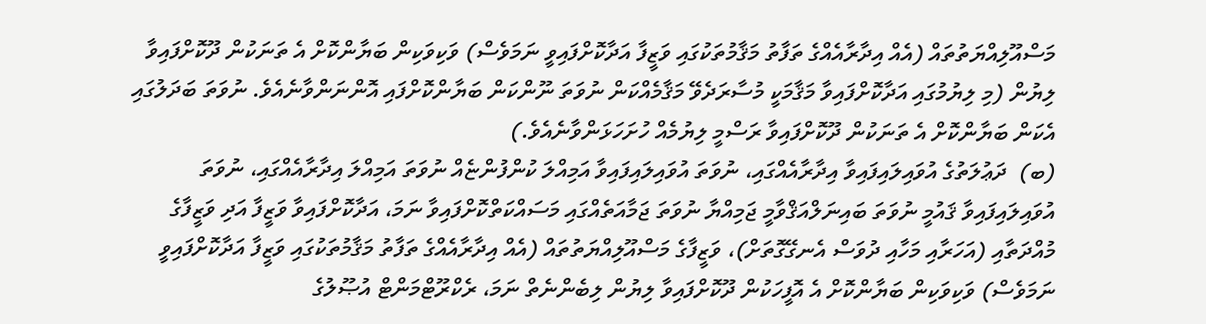މަސްއޫލިއްޔަތުތައް (އެއް އިދާރާއެއްގެ ތަފާތު މަޤާމުތަކުގައި ވަޒީފާ އަދާކޮށްފައިވީ ނަމަވެސް) ވަކިވަކިން ބަޔާންކޮށް އެ ތަނަކުން ދޫކޮށްފައިވާ ލިޔުން (މި ލިޔުމުގައި އަދާކޮށްފައިވާ މަޤާމަކީ މުސާރަދެވޭ މަޤާމެއްކަން ނުވަތަ ނޫންކަން ބަޔާންކޮށްފައި އޮންނަންވާނެއެވެ. ނުވަތަ ބަދަލުގައި އެކަން ބަޔާންކޮށް އެ ތަނަކުން ދޫކޮށްފައިވާ ރަސްމީ ލިޔުމެއް ހުށަހަޅަންވާނެއެވެ.)
(ބ)  ދަޢުލަތުގެ އުވައިލައިފައިވާ އިދާރާއެއްގައި، ނުވަތަ އުވައިލައިފައިވާ އަމިއްލަ ކުންފުންޏެއް ނުވަތަ އަމިއްލަ އިދާރާއެއްގައި، ނުވަތަ އުވައިލައިފައިވާ ޤައުމީ ނުވަތަ ބައިނަލްއަޤްވާމީ ޖަމިއްޔާ ނުވަތަ ޖަމާއަތެއްގައި މަސައްކަތްކޮށްފައިވާ ނަމަ، އަދާކޮށްފައިވާ ވަޒީފާ އަދި ވަޒީފާގެ މުއްދަތާއި (އަހަރާއި މަހާއި ދުވަސް އެނގޭގޮތަށް)، ވަޒީފާގެ މަސްއޫލިއްޔަތުތައް (އެއް އިދާރާއެއްގެ ތަފާތު މަޤާމުތަކުގައި ވަޒީފާ އަދާކޮށްފައިވީ ނަމަވެސް) ވަކިވަކިން ބަޔާންކޮށް އެ އޮފީހަކުން ދޫކޮށްފައިވާ ލިޔުން ލިބެންނެތް ނަމަ، ރެކްރޫޓްމަންޓް އުޞޫލުގެ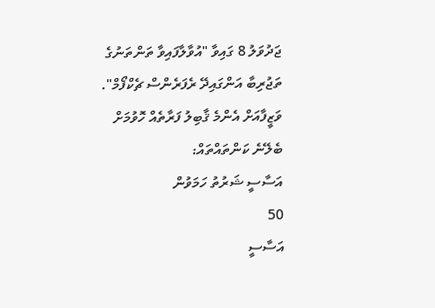ޖަދުވަލު 8 ގައިވާ "އުވާލާފައިވާ ތަންތަނުގެ ތަޖުރިބާ އަންގައިދޭ ރެފަރެންސް ޗެކްފޯމް".
ވަޒީފާއަށް އެންމެ ޤާބިލު ފަރާތެއް ހޮވުމަށް ބެލޭނެ ކަންތައްތައް:
އަސާސީ ޝަރުތު ހަމަވުން                    50
އަސާސީ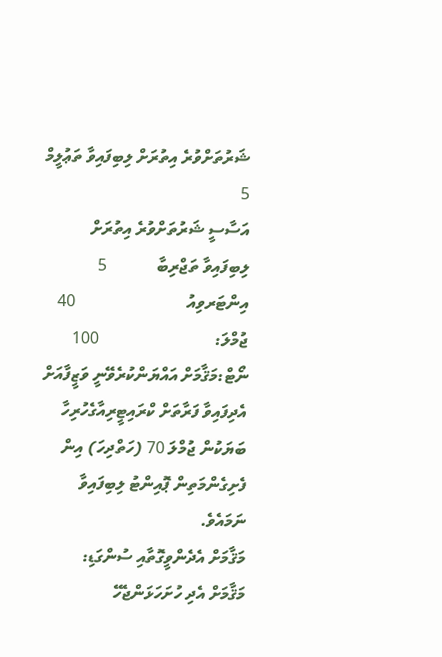ޝަރުތަށްވުރެ އިތުރަށް ލިބިފައިވާ ތަޢުލީމް            5
އަސާސީ ޝަރުތަށްވުރެ އިތުރަށް ލިބިފައިވާ ތަޖްރިބާ            5
އިންޓަރވިއު                           40
ޖުމްލަ:                            100
ނޯޓް:މަޤާމަށް އައްޔަންކުރެވޭނީ ވަޒީފާއަށް އެދިފައިވާ ފަރާތަށް ކްރައިޓީރިއާގެހުރިހާ ބަޔަކުން ޖުމްލަ 70 (ހަތްދިހަ) އިން ފެށިގެންމަތިން ޕޮއިންޓު ލިބިފައިވާ ނަމައެވެ.
މަޤާމަށް އެދެންވީގޮތާއި ސުންގަޑި:
މަޤާމަށް އެދި ހުށަހަޅަންޖެހޭ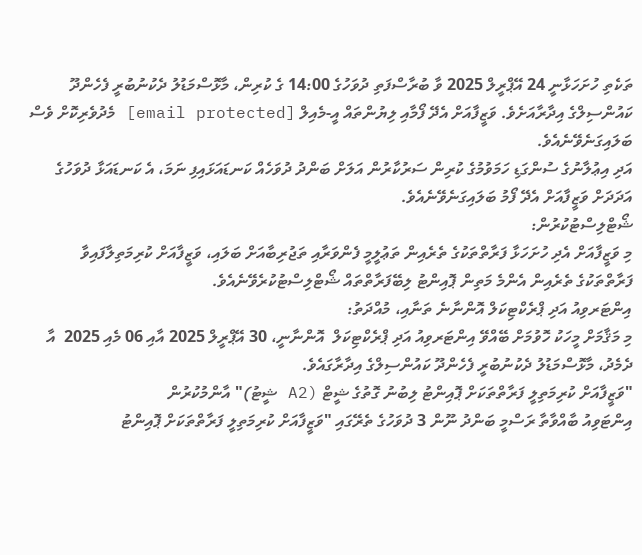ތަކެތި ހުށަހަޅާނީ 24 އޭޕްރީލް 2025 ވާ ބުރާސްފަތި ދުވަހުގެ 14:00 ގެ ކުރިން، މާޅޮސްމަޑުލު ދެކުނުބުރީ ފެހެންދޫ ކައުންސިލްގެ އިދާރާއަށެވެ. ވަޒީފާއަށް އެދޭ ފޯމާއި ލިޔުންތައް އީ-މެއިލް [email protected] މެދުވެރިކޮށް ވެސް ބަލައިގަނެވޭނެއެވެ.
އަދި އިޢުލާނުގެ ސުންގަޑި ހަމަވުމުގެ ކުރިން ސަރުކާރުން އަލަށް ބަންދު ދުވަހެއް ކަނޑައަޅައިފި ނަމަ، އެ ކަނޑައަޅާ ދުވަހުގެ އަދަދަށް ވަޒީފާއަށް އެދޭ ފޯމު ބަލައިގަނެވޭނެއެވެ.
ޝޯޓްލިސްޓުކުރުން:
މި ވަޒީފާއަށް އެދި ހުށަހަޅާ ފަރާތްތަކުގެ ތެރެއިން ތަޢުލީމީ ފެންވަރާއި ތަޖުރިބާއަށް ބަލައި، ވަޒީފާއަށް ކުރިމަތިލާފައިވާ ފަރާތްތަކުގެ ތެރެއިން އެންމެ މަތިން ޕޮއިންޓު ލިބޭފަރާތްތައް ޝޯޓްލިސްޓުކުރެވޭނެއެވެ.
އިންޓަރވިއު އަދި ޕްރެކްޓިކަލް އޮންނާނެ ތަނާއި، މުއްދަތު:
މި މަޤާމަށް މީހަކު ހޮވުމަށް ބޭއްވޭ އިންޓަރވިއު އަދި ޕްރެކްޓިކަލް  އޮންނާނީ، 30 އޭޕްރީލް 2025 އާއި 06 މެއި 2025  އާ ދެމެދު، މާޅޮސްމަޑުލު ދެކުނުބުރީ ފެހެންދޫ ކައުންސިލްގެ އިދާރާގައެވެ.
"ވަޒީފާއަށް ކުރިމަތިލީ ފަރާތްތަކަށް ޕޮއިންޓު ލިބުނު ގޮތުގެ ޝީޓް (A2 ޝީޓު)" އާންމުކުރުން
އިންޓަވިއު ބާއްވާތާ ރަސްމީ ބަންދު ނޫން 3 ދުވަހުގެ ތެރޭގައި "ވަޒީފާއަށް ކުރިމަތިލީ ފަރާތްތަކަށް ޕޮއިންޓު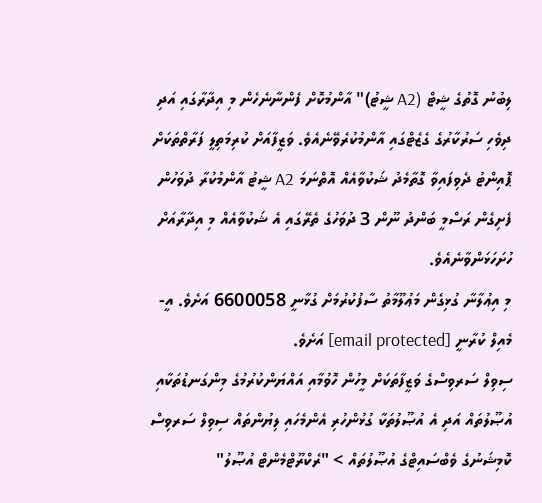ލިބުނު ގޮތުގެ ޝީޓް (A2 ޝީޓު)" އާންމުކޮށް ފެންނާނެހެން މި އިދާރާގައި އަދި ދިވެހި ސަރުކާރުގެ ގެޒެޓްގައި އާންމުކުރެވޭނެއެވެ. ވަޒީފާއަށް ކުރިމަތިލީ ފަރާތްތަކަށް ޕޮއިންޓު ދެވިފައިވާ ގޮތާމެދު ޝަކުވާއެއް އޮތްނަމަ A2 ޝީޓު އާންމުކުރާ ދުވަހުން ފެށިގެން ރަސްމީ ބަންދު ނޫން 3 ދުވަހުގެ ތެރޭގައި އެ ޝަކުވާއެއް މި އިދާރާއަށް ހުށަހަޅަންވާނެއެވެ.
މި އިޢުލާނާ ގުޅިގެން މަޢުލޫމާތު ސާފުކުރުމަށް ގުޅާނީ 6600058 އަށެވެ. އީ-މެއިލް ކުރާނީ [email protected] އަށެވެ.
ސިވިލް ސަރވިސްގެ ވަޒީފާތަކަށް މީހުން ހޮވުމާއި އައްޔަންކުރުމުގެ މިންގަނޑުތަކާއި އުޞޫލުތައް އަދި އެ އުޞޫލުތަކާ ގުޅުންހުރި އެންމެހައި ލިޔުންތައް ސިވިލް ސަރވިސް ކޮމިޝަނުގެ ވެބްސައިޓްގެ އުޞޫލުތައް > "ރެކްރޫޓްމެންޓް އުޞޫލު"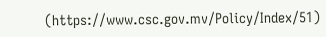(https://www.csc.gov.mv/Policy/Index/51)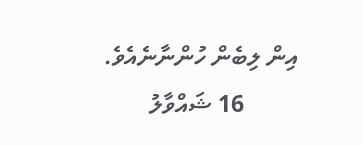އިން ލިބެން ހުންނާނެއެވެ.
         16 ޝައްވާލު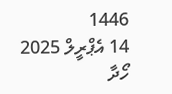1446
14 އެޕްރީލް 2025
ހޯދާ